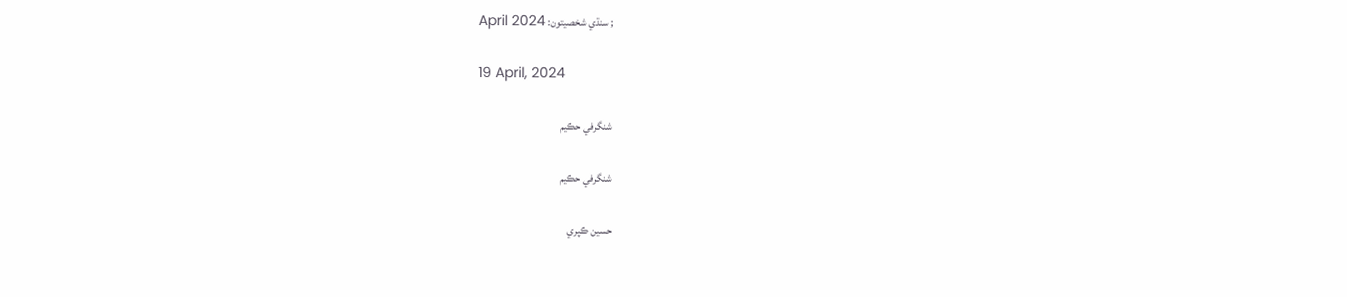; سنڌي شخصيتون: April 2024

19 April, 2024

شنگرفي حڪيم

شنگرفي حڪيم

حسين ڪپري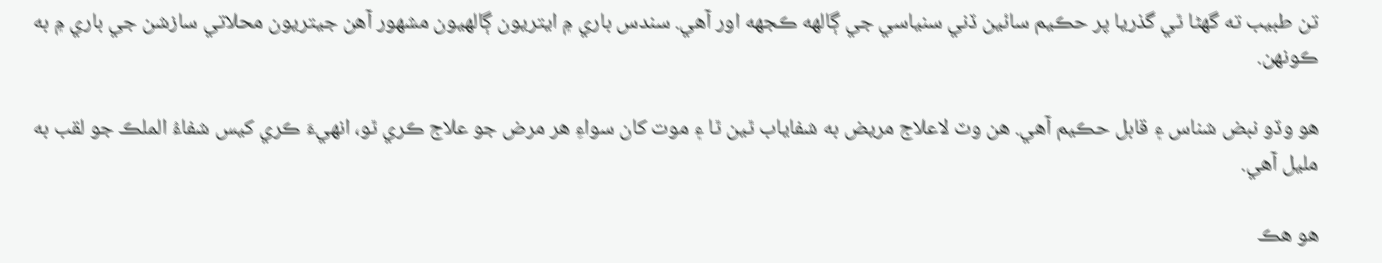تن طبيب ته گهڻا ٿي گذريا پر حڪيم سائين ڏني سنياسي جي ڳالهه ڪجهه اور آهي. سندس باري ۾ ايتريون ڳالهيون مشهور آهن جيتريون محلاتي سازشن جي باري ۾ به ڪونهن.

هو وڏو نبض شناس ۽ قابل حڪيم آهي. هن وٽ لاعلاج مريض به شفاياب ٿين ٿا ۽ موت کان سواءِ هر مرض جو علاج ڪري ٿو، انهيءَ ڪري کيس شفاءُ الملڪ جو لقب به مليل آهي.

هو هڪ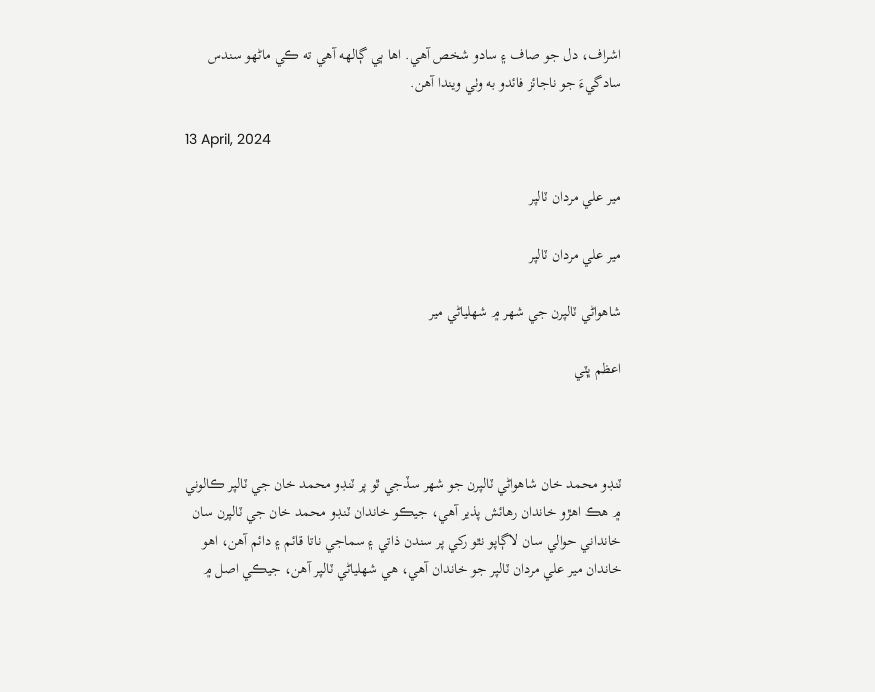اشراف، دل جو صاف ۽ سادو شخص آهي. اها ٻي ڳالهه آهي ته ڪي ماڻهو سندس سادگيءَ جو ناجائز فائدو به وٺي ويندا آهن.

13 April, 2024

مير علي مردان ٽالپر

مير علي مردان ٽالپر

شاهواڻي ٽالپرن جي شهر ۾ شهلياڻي مير

اعظم ڀٽي



ٽنڊو محمد خان شاهواڻي ٽالپرن جو شهر سڏجي ٿو پر ٽنڊو محمد خان جي ٽالپر ڪالوني ۾ هڪ اهڙو خاندان رهائش پذير آهي، جيڪو خاندان ٽنڊو محمد خان جي ٽالپرن سان خانداني حوالي سان لاڳاپو نٿو رکي پر سندن ذاتي ۽ سماجي ناتا قائم ۽ دائم آهن، اهو خاندان مير علي مردان ٽالپر جو خاندان آهي، هي شهلياڻي ٽالپر آهن، جيڪي اصل ۾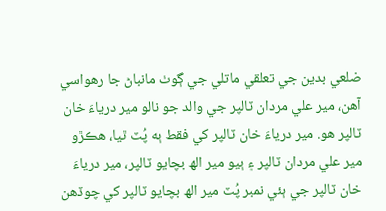ضلعي بدين جي تعلقي ماتلي جي ڳوٺ مانباڻ جا رهواسي آهن، مير علي مردان ٽالپر جي والد جو نالو مير درياءَ خان ٽالپر هو. مير درياءَ خان ٽالپر کي فقط ٻه پُٽ ٿيا، هڪڙو مير علي مردان ٽالپر ۽ ٻيو مير الھ بچايو ٽالپر، مير درياءَ خان ٽالپر جي ٻئي نمبر پُٽ مير الھ بچايو ٽالپر کي چوڏهن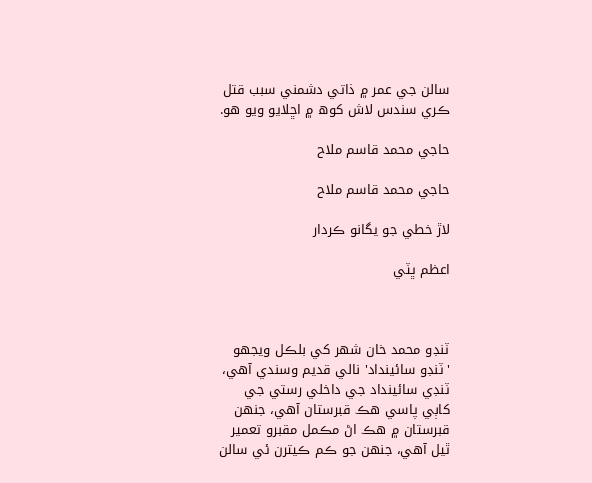سالن جي عمر ۾ ذاتي دشمني سبب قتل ڪري سندس لاش کوھ ۾ اڇلايو ويو هو.

حاجي محمد قاسم ملاح

حاجي محمد قاسم ملاح

لاڙ خطي جو يگانو ڪردار

اعظم ڀٽي



ٽنڊو محمد خان شهر کي بلڪل ويجهو 'ٽنڊو سائينداد' نالي قديم وسندي آهي، ٽنڊي سائينداد جي داخلي رستي جي کاٻي پاسي هڪ قبرستان آهي، جنهن قبرستان ۾ هڪ اڻ مڪمل مقبرو تعمير ٿيل آهي، جنهن جو ڪم ڪيترن ئي سالن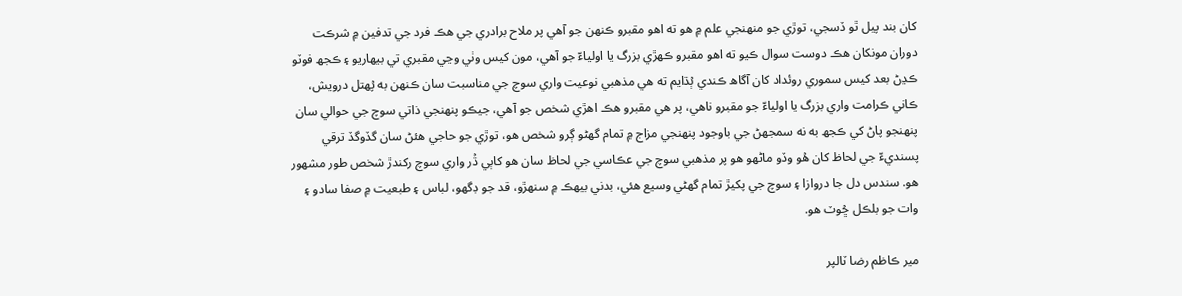کان بند پيل ٿو ڏسجي، توڙي جو منهنجي علم ۾ هو ته اهو مقبرو ڪنهن جو آهي پر ملاح برادري جي هڪ فرد جي تدفين ۾ شرڪت دوران مونکان هڪ دوست سوال ڪيو ته اهو مقبرو ڪهڙي بزرگ يا اولياءّ جو آهي، مون کيس وٺي وڃي مقبري تي بيهاريو ۽ ڪجھ فوٽو ڪڍڻ بعد کيس سموري روئداد کان آگاھ ڪندي ٻۡڌايم ته هي مذهبي نوعيت واري سوچ جي مناسبت سان ڪنهن به پۡهتل درويش، ڪاني ڪرامت واري بزرگ يا اولياءّ جو مقبرو ناهي، پر هي مقبرو هڪ اهڙي شخص جو آهي، جيڪو پنهنجي ذاتي سوچ جي حوالي سان پنهنجو پاڻ کي ڪجھ به نه سمجهڻ جي باوجود پنهنجي مزاج ۾ تمام گهڻو ڳرو شخص هو، توڙي جو حاجي هئڻ سان گڏوگڏ ترقي پسنديءّ جي لحاظ کان هۡو وڏو ماڻهو هو پر مذهبي سوچ جي عڪاسي جي لحاظ سان هو کاٻي ڌۡر واري سوچ رکندڙ شخص طور مشهور هو. سندس دل جا دروازا ۽ سوچ جي پکيڙ تمام گهڻي وسيع هئي، بدني بيهڪ ۾ سنهڙو، قد جو ڊگهو، لباس ۽ طبعيت ۾ صفا سادو ۽ وات جو بلڪل ڇۡوٽ هو.

مير ڪاظم رضا ٽالپر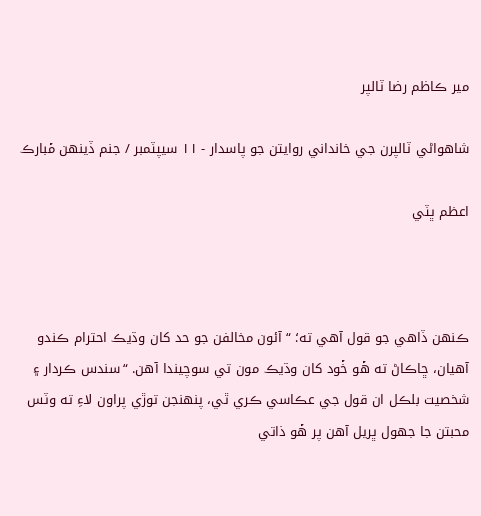مير ڪاظم رضا ٽالپر

شاهواڻي ٽالپرن جي خانداني روايتن جو پاسدار - ۱۱ سيپٽمبر / جنم ڏينهن مۡبارڪ

اعظم ڀٽي



ڪنهن ڏاهي جو قول آهي ته؛ “آئون مخالفن جو حد کان وڌيڪ احترام ڪندو آهيان، ڇاڪاڻ ته هۡو خۡود کان وڌيڪ مون تي سوچيندا آهن. “سندس ڪردار ۽ شخصيت بلڪل ان قول جي عڪاسي ڪري ٿي، پنهنجن توڙي پراون لاءِ ته وٽس محبتن جا جهول ڀريل آهن پر ھۡو ذاتي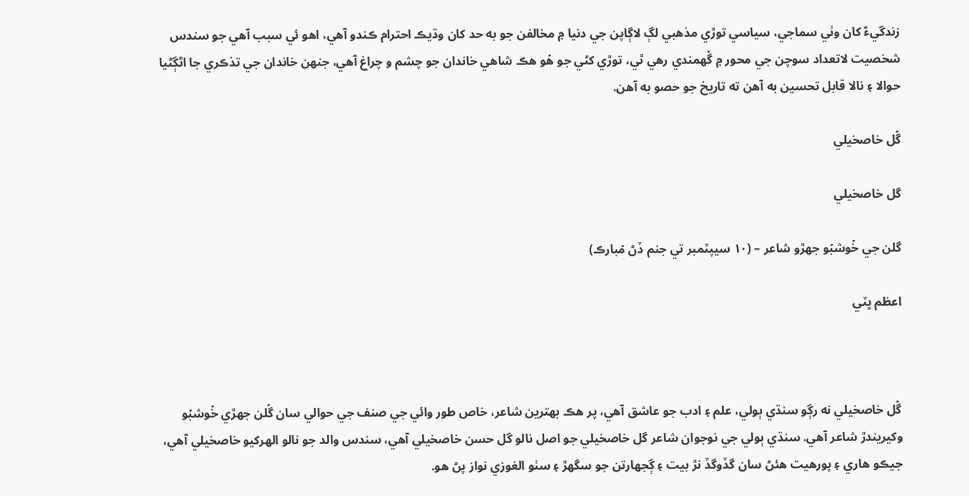زندگيءّ کان وٺي سماجي، سياسي توڙي مذهبي لڳ لاڳاپن جي دنيا ۾ مخالفن جو به حد کان وڌيڪ احترام ڪندو آهي، اهو ئي سبب آهي جو سندس شخصيت لاتعداد سوچن جي محور ۾ گۡهمندي رهي ٿي، توڙي کڻي جو هۡو هڪ شاهي خاندان جو چشم و چراغ آهي، جنهن خاندان جي تذڪري جا اڻڳڻيا حوالا ۽ نالا قابل تحسين به آهن ته تاريخ جو حصو به آهن.

گۡل خاصخيلي

گل خاصخيلي

گلن جي خۡوشبۡو جهڙو شاعر – (۱۰ سيپٽمبر تي جنم ڏڻ مۡبارڪ)

اعظم ڀٽي



گۡل خاصخيلي نه رڳو سنڌي ٻولي، علم ۽ ادب جو عاشق آهي، پر هڪ بهترين شاعر، خاص طور وائي جي صنف جي حوالي سان گۡلن جهڙي خۡوشبۡو وکيريندڙ شاعر آهي. سنڌي ٻولي جي نوجوان شاعر گل خاصخيلي جو اصل نالو گل حسن خاصخيلي آهي، سندس والد جو نالو الهرکيو خاصخيلي آهي، جيڪو هاري ۽ پورهيت هئڻ سان گڏوگڏ نڙ بيت ۽ ڳجهارتن جو سگهڙ ۽ سٺو الغوزي نواز پڻ هو.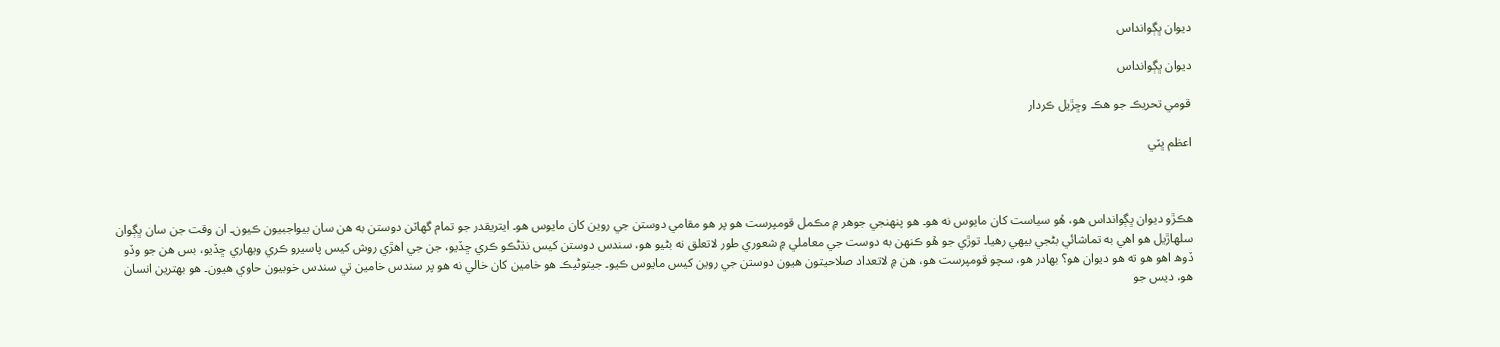ديوان ڀڳوانداس

ديوان ڀڳوانداس

قومي تحريڪ جو هڪ وڇڙيل ڪردار

اعظم ڀٽي



هڪڙو ديوان ڀڳوانداس هو، هۡو سياست کان مايوس نه هو۔ هو پنهنجي جوهر ۾ مڪمل قومپرست هو پر هو مقامي دوستن جي روين کان مايوس هو۔ ايتريقدر جو تمام گهاٽن دوستن به هن سان بيواجبيون ڪيون۔ ان وقت جن سان ڀڳوان سلهاڙيل هو اهي به تماشائي بڻجي بيھي رهيا۔ توڙي جو هۡو ڪنهن به دوست جي معاملي ۾ شعوري طور لاتعلق نه بڻيو هو، سندس دوستن کيس نڌڻڪو ڪري ڇڏيو، جن جي اهڙي روش کيس پاسيرو ڪري ويهاري ڇڏيو، بس هن جو وڏو ڏوھ اهو هو ته هو ديوان هو؟ بهادر هو، سچو قومپرست هو، هن ۾ لاتعداد صلاحيتون هيون دوستن جي روين کيس مايوس ڪيو۔ جيتوڻيڪ هو خامين کان خالي نه هو پر سندس خامين تي سندس خوبيون حاوي هيون۔ هو بهترين انسان هو، ديس جو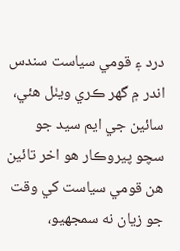درد ۽ قومي سياست سندس اندر ۾ گهر ڪري ويٺل هئي، سائين جي ايم سيد جو سچو پيروڪار هو اخر تائين هن قومي سياست کي وقت جو زيان نه سمجهيو،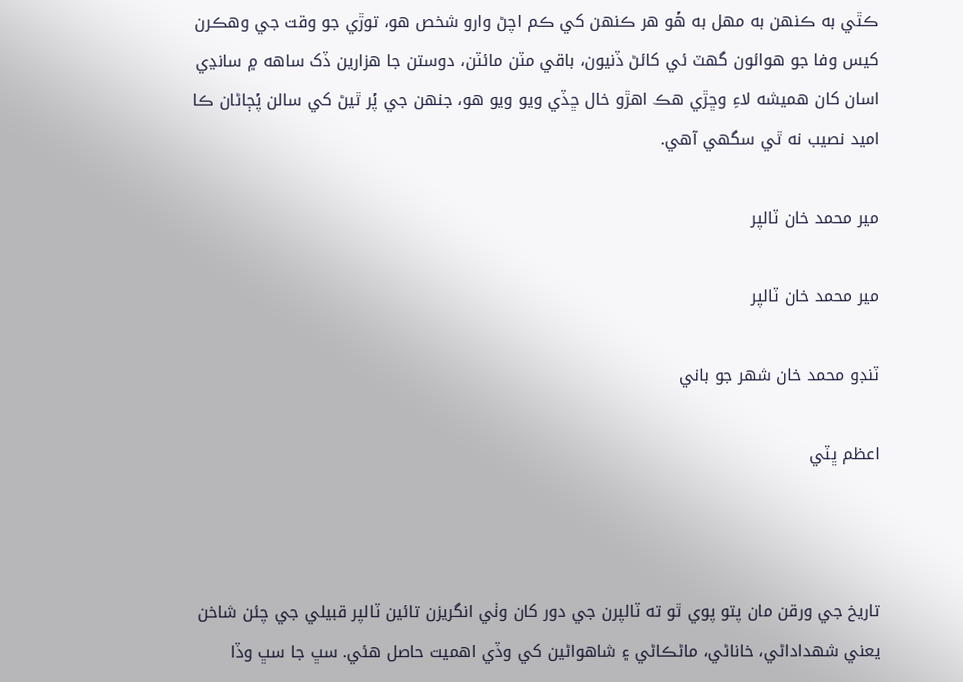ڪٿي به ڪنهن به مهل به هۡو هر ڪنهن کي ڪم اچڻ وارو شخص هو، توڙي جو وقت جي وهڪرن کيس وفا جو هوائون گهٽ ئي کائڻ ڏنيون، باقي مٽن مائٽن، دوستن جا هزارين ڏک ساھه ۾ سانڍي اسان کان هميشه لاءِ وڇڙي هڪ اهڙو خال ڇڏي ويو ويو هو، جنهن جي پۡر ٿيڻ کي سالن پۡڄاڻان ڪا اميد نصيب نه ٿي سگهي آهي.

مير محمد خان ٽالپر

مير محمد خان ٽالپر

ٽنڊو محمد خان شهر جو باني

اعظم ڀٽي



تاريخ جي ورقن مان پتو پوي ٿو ته ٽالپرن جي دور کان وٺي انگريزن تائين ٽالپر قبيلي جي چئن شاخن يعني شهداداڻي، خاناڻي، ماڻڪاڻي ۽ شاهواڻين کي وڏي اهميت حاصل هئي. سڀ جا سڀ وڏا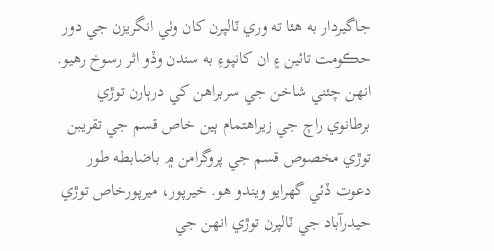جاگيردار به هئا ته وري ٽالپرن کان وٺي انگريزن جي دور حڪومت تائين ۽ ان کانپوءِ به سندن وڏو اثر رسوخ رهيو. انهن چئني شاخن جي سربراهن کي درٻارن توڙي برطانوي راڄ جي زيراهتمام ٻين خاص قسم جي تقريبن توڙي مخصوص قسم جي پروگرامن ۾ باضابطه طور دعوت ڏئي گهرايو ويندو هو. خيرپور، ميرپورخاص توڙي حيدرآباد جي ٽالپرن توڙي انهن جي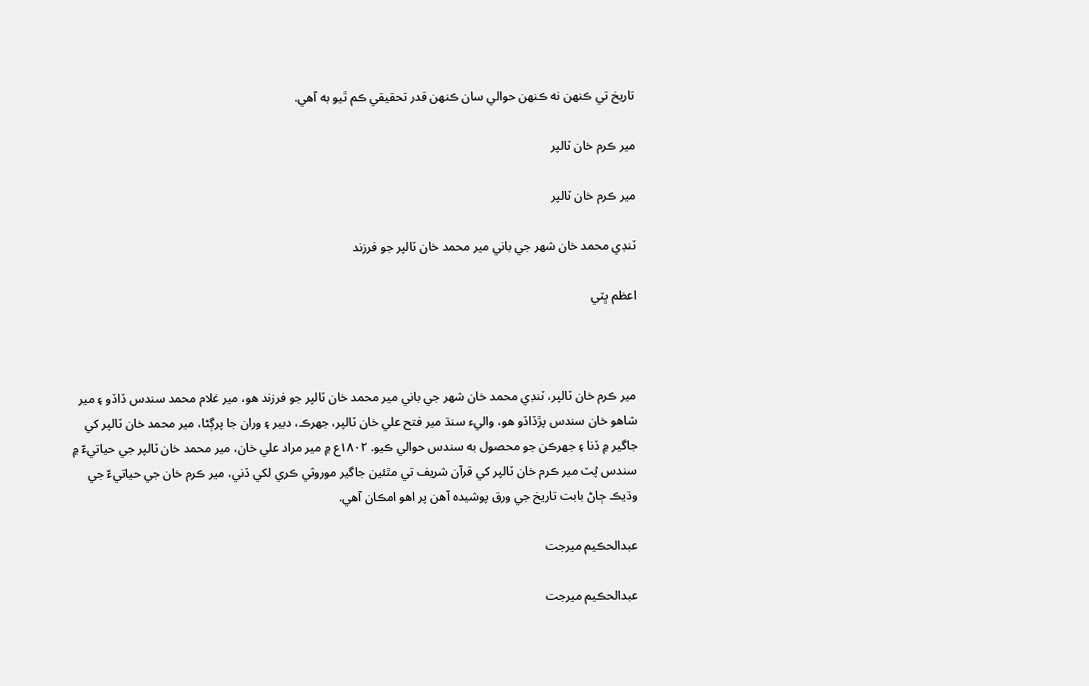تاريخ تي ڪنهن نه ڪنهن حوالي سان ڪنهن قدر تحقيقي ڪم ٿيو به آهي.

مير ڪرم خان ٽالپر

مير ڪرم خان ٽالپر

ٽنڊي محمد خان شهر جي باني مير محمد خان ٽالپر جو فرزند

اعظم ڀٽي



مير ڪرم خان ٽالپر، ٽنڊي محمد خان شهر جي باني مير محمد خان ٽالپر جو فرزند هو، مير غلام محمد سندس ڏاڏو ۽ مير شاهو خان سندس پڙڏاڏو هو، واليء سنڌ مير فتح علي خان ٽالپر، جهرڪ، دبير ۽ وران جا پرڳڻا، مير محمد خان ٽالپر کي جاگير ۾ ڏنا ۽ جهرڪن جو محصول به سندس حوالي ڪيو. ۱۸۰۲ع ۾ مير مراد علي خان، مير محمد خان ٽالپر جي حياتيءّ ۾ سندس پۡٽ مير ڪرم خان ٽالپر کي قرآن شريف تي مٿئين جاگير موروثي ڪري لکي ڏني، مير ڪرم خان جي حياتيءّ جي وڌيڪ ڄاڻ بابت تاريخ جي ورق پوشيده آهن پر اهو امڪان آهي.

عبدالحڪيم ميرجت

عبدالحڪيم ميرجت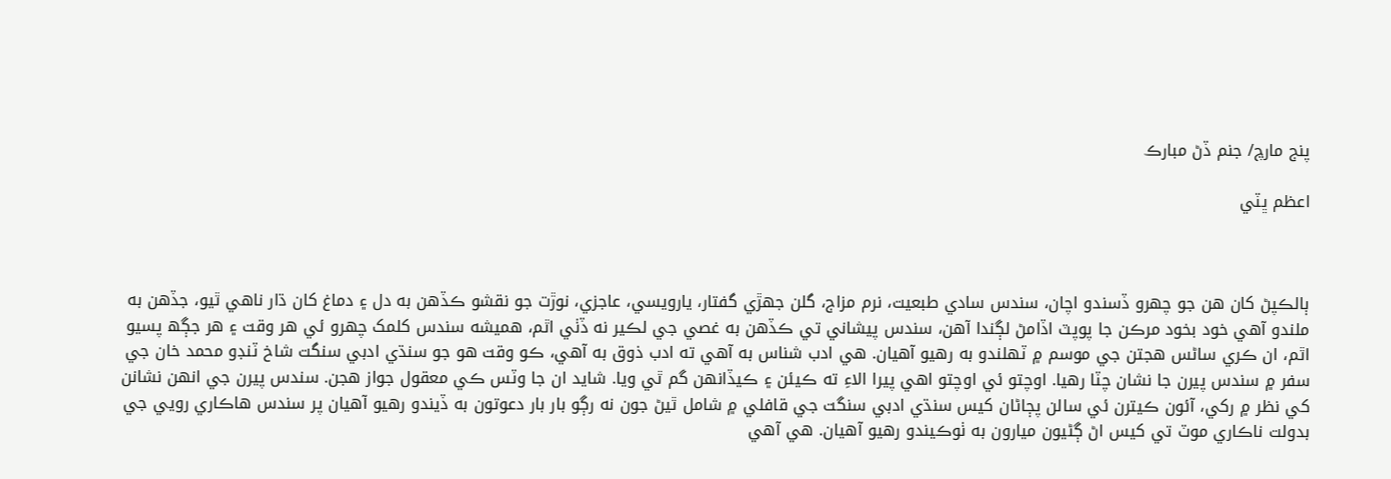پنج مارچ/ جنم ڏڻ مبارڪ

اعظم ڀٽي



ٻالڪپڻ کان هن جو چهرو ڏسندو اچان، سندس سادي طبعيت، نرم مزاج، گلن جهڙي گفتار، يارويسي، عاجزي، نوڙت جو نقشو ڪڏهن به دل ۽ دماغ کان ڌار ناهي ٿيو، جڏهن به ملندو آهي خود بخود مرڪن جا پوپٽ اڏامڻ لڳندا آهن، سندس پيشاني تي ڪڏهن به غصي جي لڪير نه ڏٺي اٿم، هميشه سندس کلمک چهرو ئي هر وقت ۽ هر جڳھ پسيو اٿم، ان ڪري ساڻس هجتن جي موسم ۾ ٽهلندو به رهيو آهيان. هي ادب شناس به آهي ته ادب ذوق به آهي، ڪو وقت هو جو سنڌي ادبي سنگت شاخ ٽنڊو محمد خان جي سفر ۾ سندس پيرن جا نشان چٽا رهيا. اوچتو ئي اوچتو اهي پيرا الاءِ ته ڪيئن ۽ ڪيڏانهن گم ٿي ويا. شايد ان جا وٽس ڪي معقول جواز هجن. سندس پيرن جي انهن نشانن کي نظر ۾ رکي، آئون ڪيترن ئي سالن پڄاڻان کيس سنڌي ادبي سنگت جي قافلي ۾ شامل ٿيڻ جون نه رڳو بار بار دعوتون به ڏيندو رهيو آهيان پر سندس هاڪاري رويي جي بدولت ناڪاري موٽ تي کيس اڻ ڳڻيون ميارون به ٺوڪيندو رهيو آهيان. هي آهي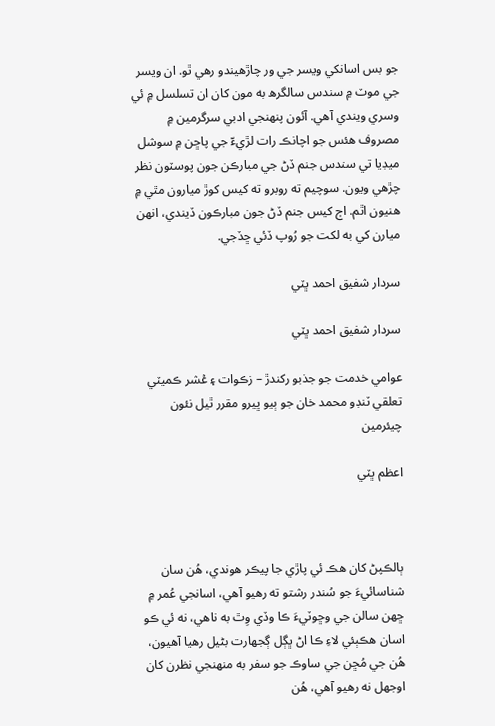جو بس اسانکي ويسر جي ور چاڙهيندو رهي ٿو. ان ويسر جي موٽ ۾ سندس سالگرھ به مون کان ان تسلسل ۾ ئي وسري ويندي آهي. آئون پنهنجي ادبي سرگرمين ۾ مصروف هئس جو اچانڪ رات لڙيءّ جي پاڇن ۾ سوشل ميڊيا تي سندس جنم ڏڻ جي مبارڪن جون پوسٽون نظر چڙهي ويون. سوچيم ته روبرو ته کيس کوڙ ميارون مٿي ۾ هنيون اٿم. اڄ کيس جنم ڏڻ جون مبارڪون ڏيندي، انهن ميارن کي به لکت جو رُوپ ڏئي ڇڏجي.

سردار شفيق احمد ڀٽي

سردار شفيق احمد ڀٽي

عوامي خدمت جو جذبو رکندڙ – زڪوات ۽ عۡشر ڪميٽي تعلقي ٽنڊو محمد خان جو ٻيو ڀيرو مقرر ٿيل نئون چيئرمين

اعظم ڀٽي



ٻالڪپڻ کان هڪ ئي پاڙي جا پيڪر هوندي، هُن سان شناسائيءَ جو سُندر رشتو ته رهيو آهي، اسانجي عُمر ۾ ڇهن سالن جي وڇوٽيءَ ڪا وڏي وِٿ به ناهي، نه ئي ڪو اسان هڪٻئي لاءِ ڪا اڻ ڀڳل ڳجهارت بڻيل رهيا آهيون، هُن جي مُڇن جي ساوڪ جو سفر به منهنجي نظرن کان اوجهل نه رهيو آهي، هُن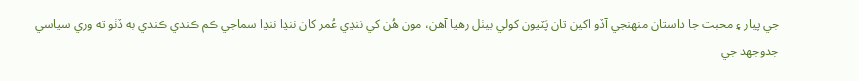جي پيار ۽ محبت جا داستان منهنجي آڏو اکين تان پَٽيون کولي بيٺل رهيا آهن، مون هُن کي ننڍي عُمر کان ننڍا ننڍا سماجي ڪم ڪندي ڪندي به ڏٺو ته وري سياسي جدوجهد جي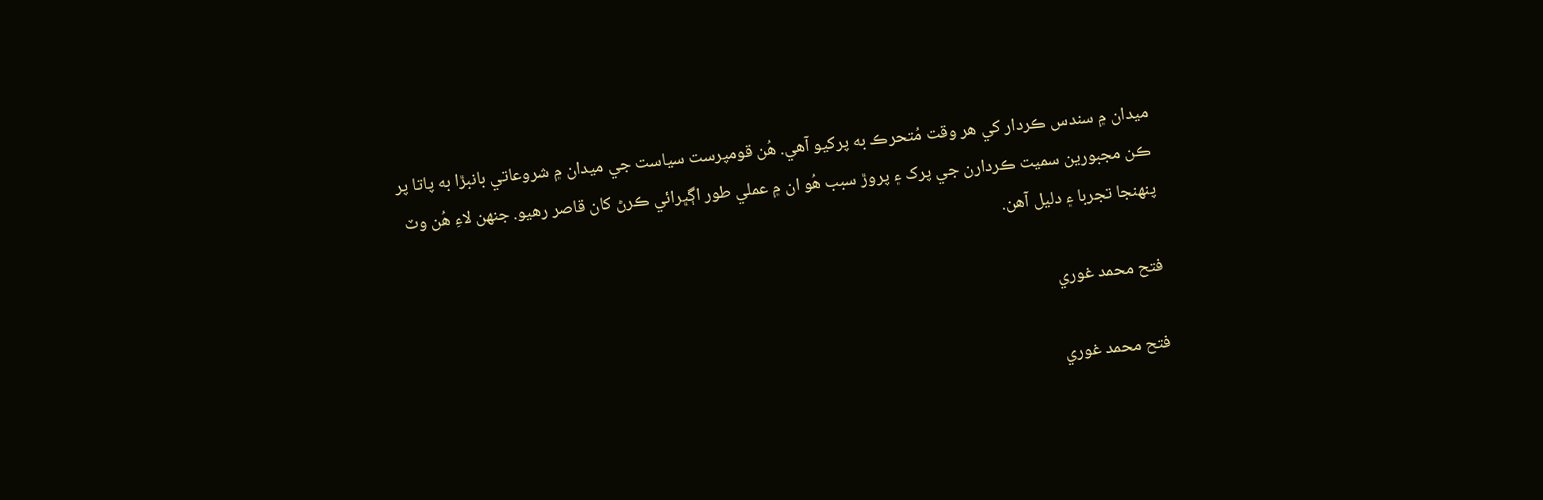ميدان ۾ سندس ڪردار کي هر وقت مُتحرڪ به پرکيو آهي. هُن قومپرست سياست جي ميدان ۾ شروعاتي بانبڙا به پاتا پر ڪن مجبورين سميت ڪردارن جي پرک ۽ پروڙ سبب هُو ان ۾ عملي طور اڳڀرائي ڪرڻ کان قاصر رهيو. جنهن لاءِ هُن وٽ پنهنجا تجربا ۽ دليل آهن.

فتح محمد غوري

فتح محمد غوري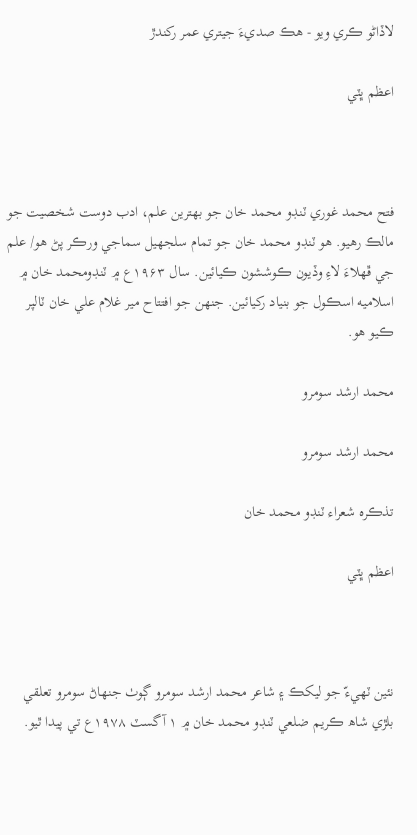لاڏاڻو ڪري ويو - هڪ صديءَ جيتري عمر رکندڙ

اعظم ڀٽي



فتح محمد غوري ٽنڊو محمد خان جو بهترين علم، ادب دوست شخصيت جو مالڪ رهيو. هو ٽنڊو محمد خان جو تمام سلجهيل سماجي ورڪر پڻ هو/ علم جي ڦهلاءَ لاءِ وڏيون ڪوششون ڪيائين. سال ۱۹۶۳ع ۾ ٽنڊومحمد خان ۾ اسلاميه اسڪول جو بنياد رکيائين. جنهن جو افتتاح مير غلام علي خان ٽالپر ڪيو هو.

محمد ارشد سومرو

محمد ارشد سومرو

تذڪره شعراء ٽنڊو محمد خان

اعظم ڀٽي



نئين ٽهيءّ جو ليکڪ ۽ شاعر محمد ارشد سومرو ڳوٺ جنهاڻ سومرو تعلقي بلڙي شاھ ڪريم ضلعي ٽنڊو محمد خان ۾ ۱ آگسٽ ۱۹۷۸ع تي پيدا ٿيو.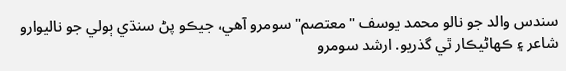سندس والد جو نالو محمد يوسف "معتصم" سومرو آهي، جيڪو پڻ سنڌي ٻولي جو ناليوارو شاعر ۽ ڪهاڻيڪار ٿي گذريو. ارشد سومرو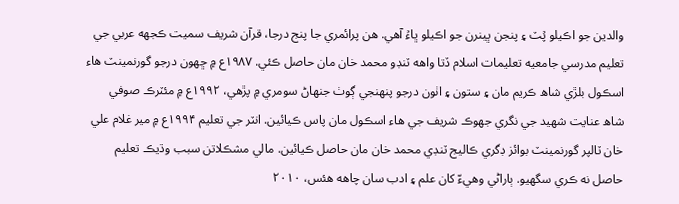والدين جو اڪيلو پۡٽ ۽ پنجن ڀينرن جو اڪيلو ڀاءۡ آهي. هن پرائمري جا پنج درجا، قرآن شريف سميت ڪجهه عربي جي تعليم مدرسي جامعيه تعليمات اسلام ڏتا واهه ٽنڊو محمد خان مان حاصل ڪئي. ۱۹۸۷ع ۾ ڇهون درجو گورنمينٽ ھاء اسڪول بلڙي شاھ ڪريم مان ۽ ستون ۽ اٺون درجو پنهنجي ڳوٺ جنھاڻ سومري ۾ پڙهي، ۱۹۹۲ع ۾ مئٽرڪ صوفي شاھ عنايت شھيد جي نگري جهوڪ شريف جي هاء اسڪول مان پاس ڪيائين. انٽر جي تعليم ۱۹۹۴ع ۾ مير غلام علي خان ٽالپر گورنمينٽ بوائز ڊگري ڪاليج ٽنڊي محمد خان مان حاصل ڪيائين. مالي مشڪلاتن سبب وڌيڪ تعليم حاصل نه ڪري سگهيو. ٻاراڻي وهيءّ کان علم ۽ ادب سان چاهه هئس، ۲۰۱۰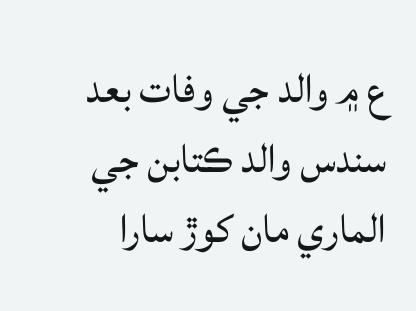ع ۾ والد جي وفات بعد سندس والد ڪتابن جي الماري مان کوڙ سارا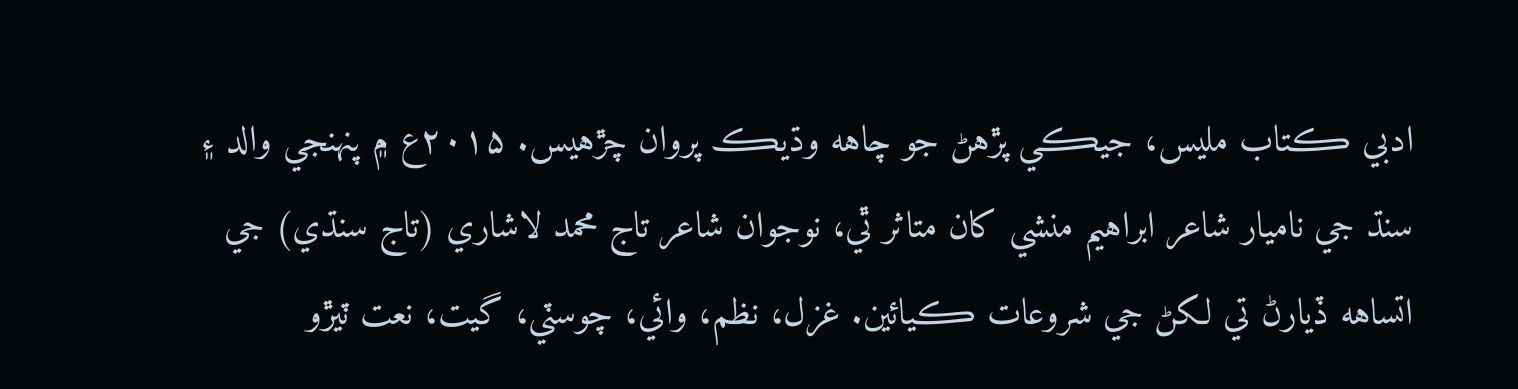ادبي ڪتاب مليس، جيڪي پڙهڻ جو چاهه وڌيڪ پروان چڙهيس. ۲۰۱۵ع ۾ پنهنجي والد ۽ سنڌ جي ناميار شاعر ابراهيم منشي کان متاثر ٿي، نوجوان شاعر تاج محمد لاشاري (تاج سنڌي) جي اتساهه ڏيارڻ تي لکڻ جي شروعات ڪيائين. غزل، نظم، وائي، چوسٽي، گيت، نعت ٽيڙو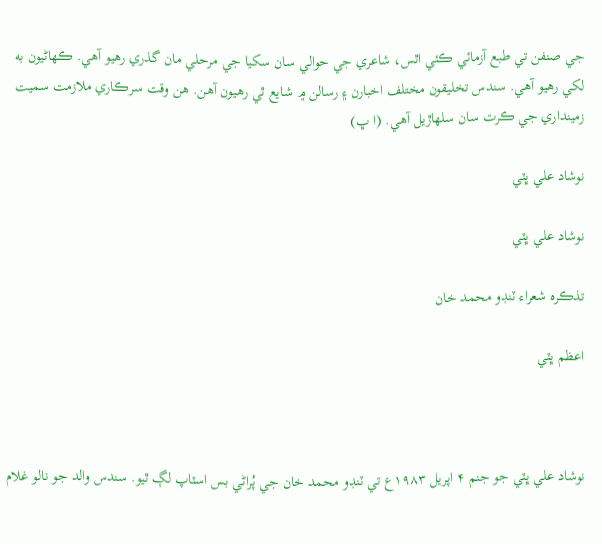جي صنفن تي طبع آزمائي ڪئي اٿس، شاعري جي حوالي سان سکيا جي مرحلي مان گذري رهيو آهي. ڪھاڻيون به لکي رهيو آهي. سندس تخليقون مختلف اخبارن ۽ رسالن ۾ شايع ٿي رهيون آهن. هن وقت سرڪاري ملازمت سميت زمينداري جي ڪرت سان سلهاڙيل آهي. (ا ڀ)

نوشاد علي ڀٽي

نوشاد علي ڀٽي

تذڪره شعراء ٽنڊو محمد خان

اعظم ڀٽي



نوشاد علي ڀٽي جو جنم ۴ اپريل ۱۹۸۳ع تي ٽنڊو محمد خان جي پُراڻي بس اسٽاپ لڳ ٿيو. سندس والد جو نالو غلام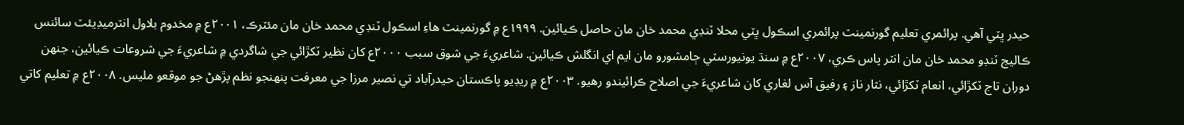حيدر ڀٽي آهي. پرائمري تعليم گورنمينٽ پرائمري اسڪول ڀٽي محلا ٽنڊي محمد خان مان حاصل ڪيائين. ۱۹۹۹ع ۾ گورنمينٽ هاءِ اسڪول ٽنڊي محمد خان مان مئٽرڪ، ۲۰۰۱ع ۾ مخدوم بلاول انٽرميڊيئٽ سائنس ڪاليج ٽنڊو محمد خان مان انٽر پاس ڪري، ۲۰۰۷ع ۾ سنڌ يونيورسٽي ڄامشورو مان ايم اي انگلش ڪيائين. شاعريءَ جي شوق سبب ۲۰۰۰ع کان نظير ٽکڙائي جي شاگردي ۾ شاعريءَ جي شروعات ڪيائين، جنهن دوران تاج ٽکڙائي، انعام ٽکڙائي، نثار ناز ۽ رفيق آس لغاري کان شاعريءَ جي اصلاح ڪرائيندو رهيو. ۲۰۰۳ع ۾ ريڊيو پاڪستان حيدرآباد تي نصير مرزا جي معرفت پنهنجو نظم پڙهڻ جو موقعو مليس. ۲۰۰۸ع ۾ تعليم کاتي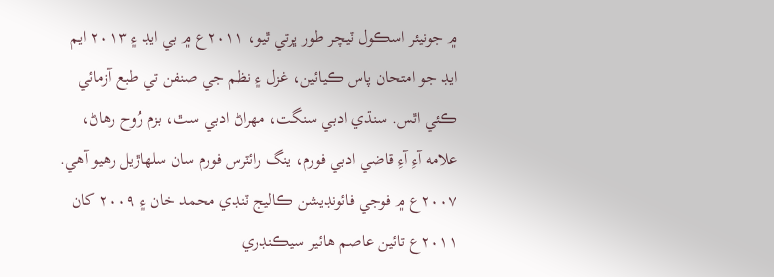۾ جونيئر اسڪول ٽيچر طور ڀرتي ٿيو، ۲۰۱۱ع ۾ بي ايڊ ۽ ۲۰۱۳ ايم ايڊ جو امتحان پاس ڪيائين، غزل ۽ نظم جي صنفن تي طبع آزمائي ڪئي اٿس. سنڌي ادبي سنگت، مهراڻ ادبي سٿ، بزم رُوح رهاڻ، علامه آءِ آءِ قاضي ادبي فورم، ينگ رائٽرس فورم سان سلهاڙيل رهيو آهي. ۲۰۰۷ع ۾ فوجي فائونڊيشن ڪاليج ٽنڊي محمد خان ۽ ۲۰۰۹ کان ۲۰۱۱ع تائين عاصم هائير سيڪنڊري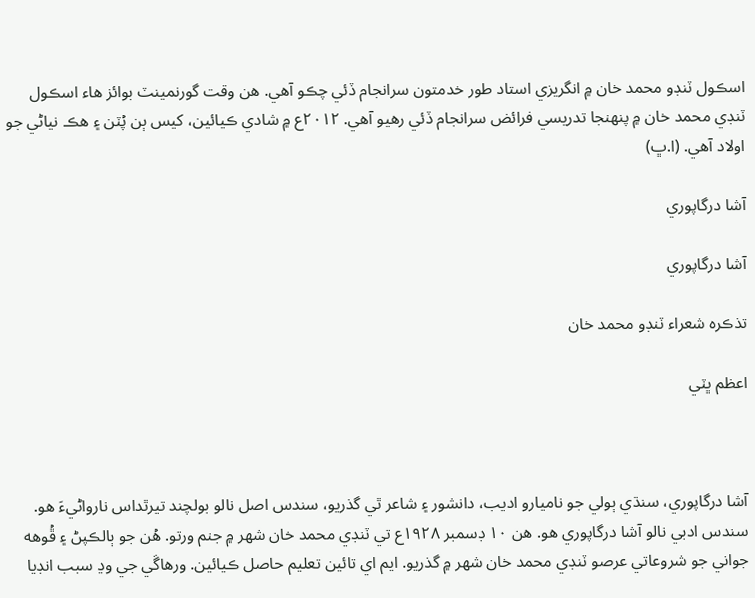اسڪول ٽنڊو محمد خان ۾ انگريزي استاد طور خدمتون سرانجام ڏئي چڪو آهي. هن وقت گورنمينٽ بوائز هاء اسڪول ٽنڊي محمد خان ۾ پنهنجا تدريسي فرائض سرانجام ڏئي رهيو آهي. ۲۰۱۲ع ۾ شادي ڪيائين، کيس ٻن پۡٽن ۽ هڪ نياڻي جو اولاد آهي. (ا.ڀ)

آشا درگاپوري

آشا درگاپوري

تذڪره شعراء ٽنڊو محمد خان

اعظم ڀٽي



آشا درگاپوري، سنڌي ٻولي جو ناميارو اديب، دانشور ۽ شاعر ٿي گذريو، سندس اصل نالو بولچند تيرٿداس نارواڻيءَ هو. سندس ادبي نالو آشا درگاپوري هو. هن ۱۰ ڊسمبر ۱۹۲۸ع تي ٽنڊي محمد خان شهر ۾ جنم ورتو. هۡن جو ٻالڪپڻ ۽ ڦۡوهه جواني جو شروعاتي عرصو ٽنڊي محمد خان شهر ۾ گذريو. ايم اي تائين تعليم حاصل ڪيائين. ورهاڱي جي وڍ سبب انڊيا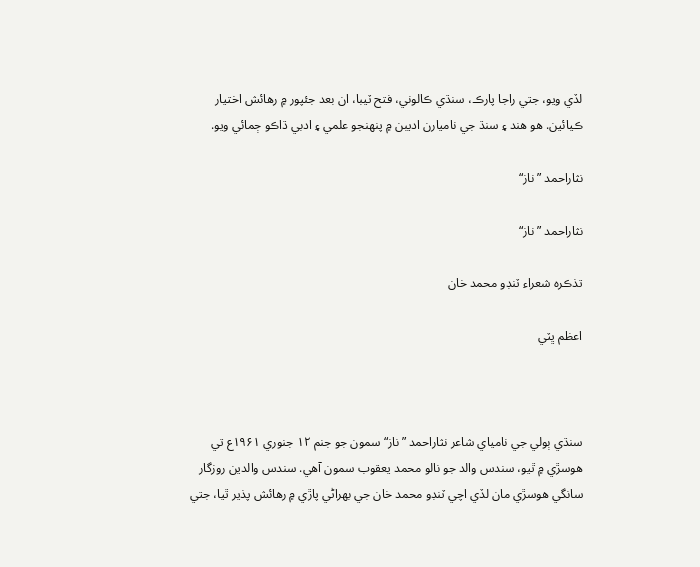لڏي ويو، جتي راجا پارڪ، سنڌي ڪالوني، فتح ٽيبا، ان بعد جئپور ۾ رهائش اختيار ڪيائين. هو هند ۽ سنڌ جي ناميارن اديبن ۾ پنهنجو علمي ۽ ادبي ڌاڪو ڄمائي ويو.

نثاراحمد ”ناز“

نثاراحمد ”ناز“

تذڪره شعراء ٽنڊو محمد خان

اعظم ڀٽي



سنڌي ٻولي جي نامياي شاعر نثاراحمد ”ناز“ سمون جو جنم ۱۲ جنوري ۱۹۶۱ع تي هوسڙي ۾ ٿيو، سندس والد جو نالو محمد يعقوب سمون آهي. سندس والدين روزگار سانگي هوسڙي مان لڏي اچي ٽنڊو محمد خان جي بهراڻي پاڙي ۾ رهائش پذير ٿيا، جتي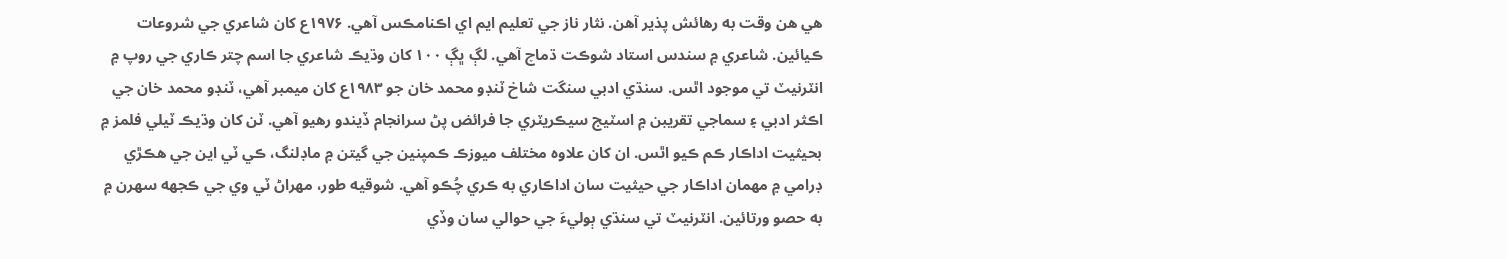هي هن وقت به رهائش پذير آهن. نثار ناز جي تعليم ايم اي اڪنامڪس آهي. ۱۹۷۶ع کان شاعري جي شروعات ڪيائين. شاعري ۾ سندس استاد شوڪت ڌماچ آهي. لڳ ڀڳ ۱۰۰ کان وڌيڪ شاعري جا اسم چتر ڪاري جي روپ ۾ انٽرنيٽ تي موجود اٿس. سنڌي ادبي سنگت شاخ ٽنڊو محمد خان جو ۱۹۸۳ع کان ميمبر آهي، ٽنڊو محمد خان جي اڪثر ادبي ۽ سماجي تقريبن ۾ اسٽيج سيڪريٽري جا فرائض پڻ سرانجام ڏيندو رهيو آهي. ٽن کان وڌيڪ ٽيلي فلمز ۾ بحيثيت اداڪار ڪم ڪيو اٿس. ان کان علاوه مختلف ميوزڪ ڪمپنين جي گيتن ۾ ماڊلنگ، ڪي ٽي اين جي هڪڙي ڊرامي ۾ مهمان اداڪار جي حيثيت سان اداڪاري به ڪري چُڪو آهي. شوقيه طور، مهراڻ ٽي وي جي ڪجهه سهرن ۾ به حصو ورتائين. انٽرنيٽ تي سنڌي ٻوليءَ جي حوالي سان وڏي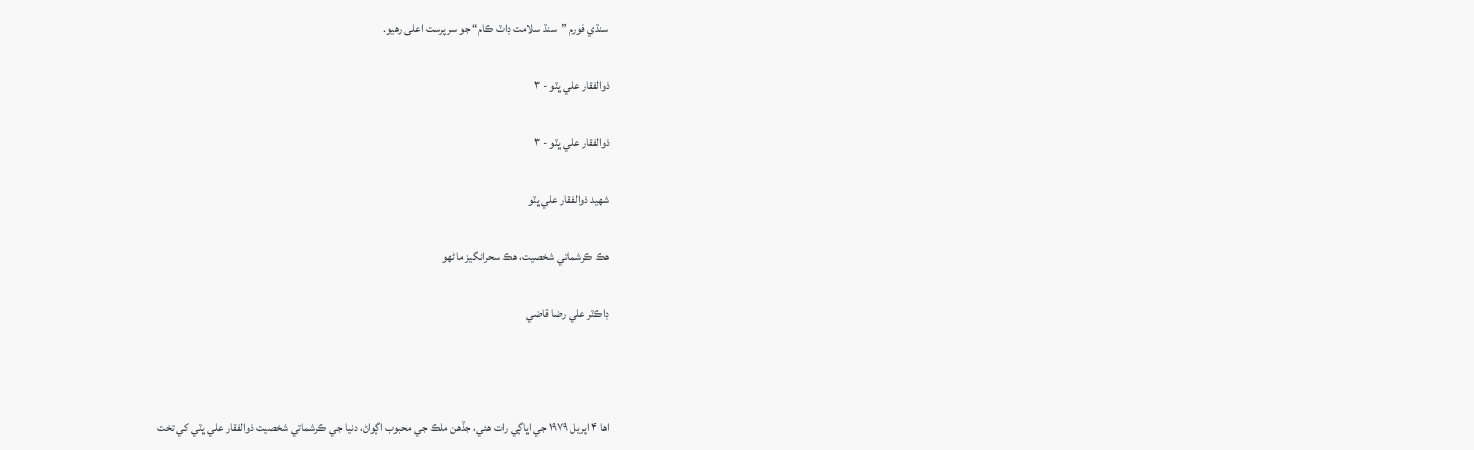سنڌي فورم ”سنڌ سلامت ڊاٽ ڪام“ جو سرپرست اعلى رهيو.

ذوالفقار علي ڀٽو - ۳

ذوالفقار علي ڀٽو - ۳

شهيد ذوالفقار علي ڀٽو

هڪ ڪرشماتي شخصيت، هڪ سحرانگيز ماڻهو

ڊاڪٽر علي رضا قاضي



اها ۴ اپريل ۱۹۷۹ جي اڀاڳي رات هئي، جڏهن ملڪ جي محبوب اڳواڻ، دنيا جي ڪرشماتي شخصيت ذوالفقار علي ڀٽي کي تخت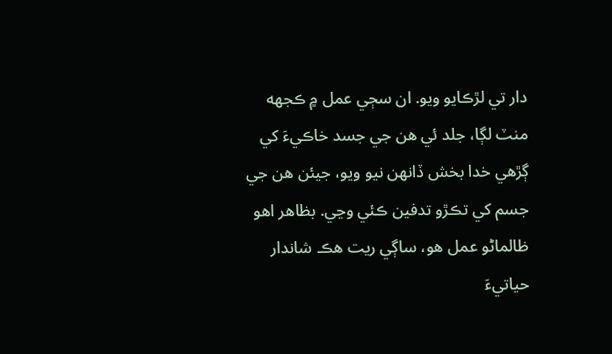دار تي لڙڪايو ويو. ان سڄي عمل ۾ ڪجهه منٽ لڳا، جلد ئي هن جي جسد خاڪيءَ کي ڳڙهي خدا بخش ڏانهن نيو ويو، جيئن هن جي جسم کي تڪڙو تدفين ڪئي وڃي. بظاهر اهو ظالماڻو عمل هو، ساڳي ريت هڪ شاندار حياتيءَ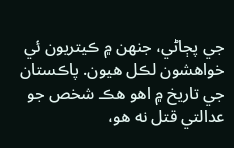جي پڄاڻي، جنهن ۾ ڪيتريون ئي خواهشون لڪل هيون. پاڪستان جي تاريخ ۾ اهو هڪ شخص جو عدالتي قتل نه هو،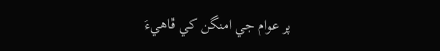پر عوام جي امنگن کي ڦاهيءَ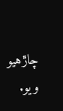چاڙهيو ويو.